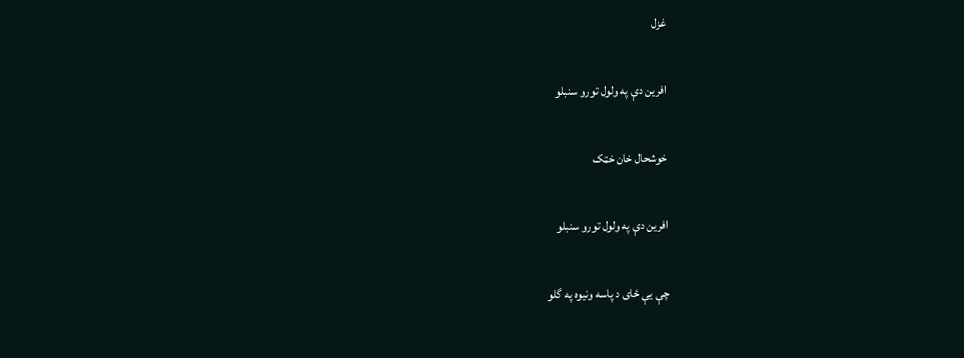غزل

افرين دې په ولول تورو سنبلو

خوشحال خان خټک

افرين دې په ولول تورو سنبلو

چې يې ځای د پاسه ونيوه په گلو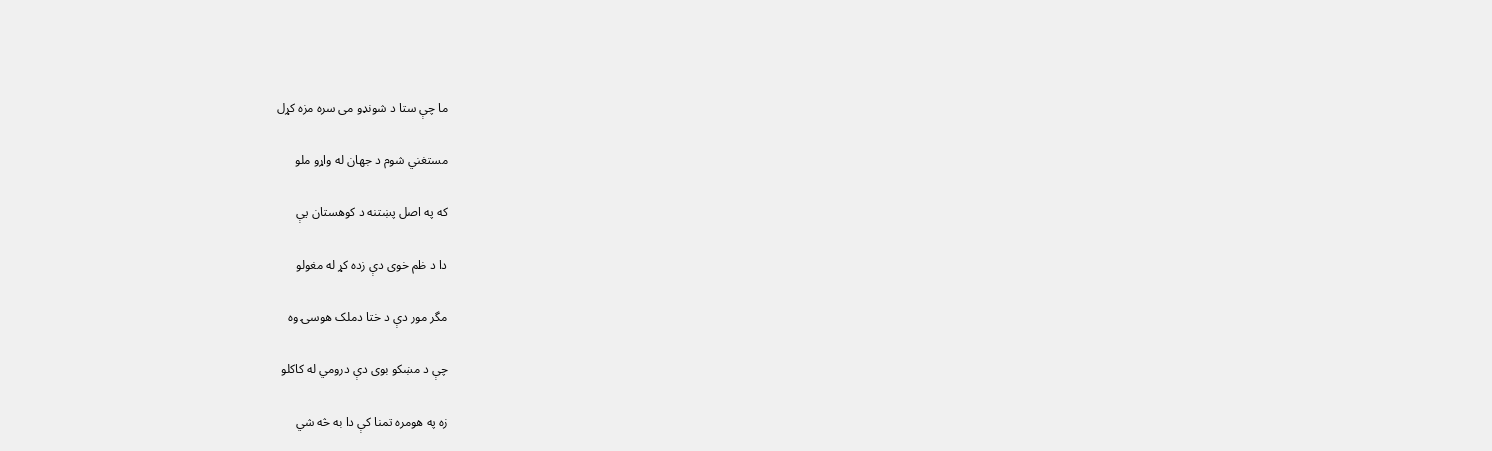ما چې ستا د شونډو می سره مزه کړل

مستغني شوم د جهان له واړو ملو

که په اصل پښتنه د کوهستان يې

دا د ظم خوی دې زده کړ له مغولو

مگر مور دې د ختا دملک هوسۍ وه

چې د مښکو بوی دې درومي له کاکلو

زه په هومره تمنا کې دا به څه شي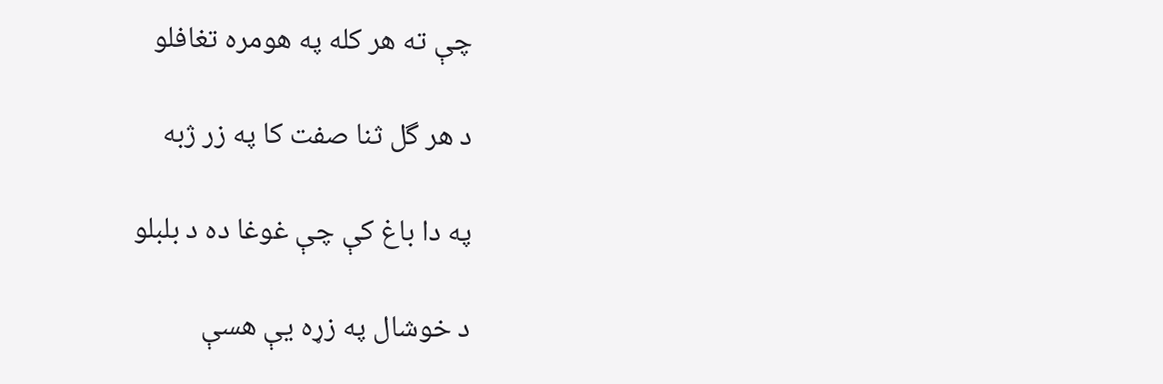چې ته هر کله په هومره تغافلو

د هر گل ثنا صفت کا په زر ژبه

په دا باغ کې چې غوغا ده د بلبلو

د خوشال په زړه يې هسې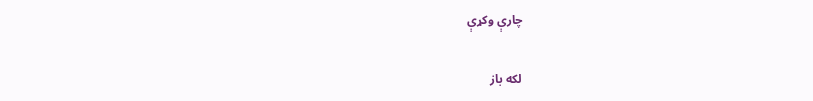چارې وکړې

لکه باز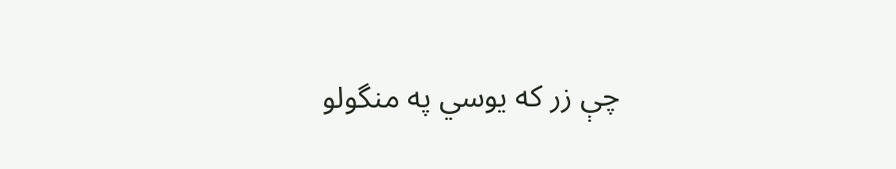چې زر که يوسي په منگولو